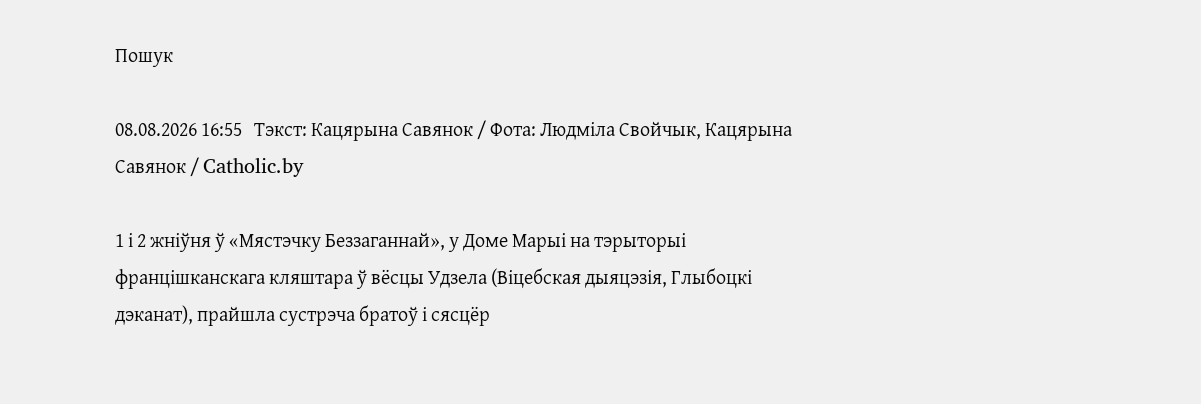Пошук

08.08.2026 16:55   Тэкст: Кацярына Савянок / Фота: Людміла Свойчык, Кацярына Савянок / Catholic.by

1 і 2 жніўня ў «Мястэчку Беззаганнай», у Доме Марыі на тэрыторыі францішканскага кляштара ў вёсцы Удзела (Віцебская дыяцэзія, Глыбоцкі дэканат), прайшла сустрэча братоў і сясцёр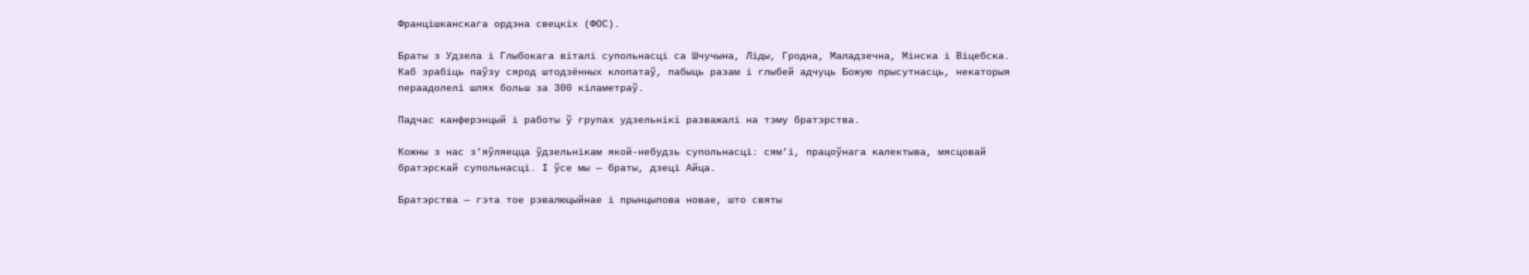Францішканскага ордэна свецкіх (ФОС).

Браты з Удзела і Глыбокага віталі супольнасці са Шчучына, Ліды, Гродна, Маладзечна, Мінска і Віцебска. Каб зрабіць паўзу сярод штодзённых клопатаў, пабыць разам і глыбей адчуць Божую прысутнасць, некаторыя пераадолелі шлях больш за 300 кіламетраў.

Падчас канферэнцый і работы ў групах удзельнікі разважалі на тэму братэрства.

Кожны з нас з’яўляецца ўдзельнікам якой-небудзь супольнасці: сям’і, працоўнага калектыва, мясцовай братэрскай супольнасці. І ўсе мы — браты, дзеці Айца.

Братэрства — гэта тое рэвалюцыйнае і прынцыпова новае, што святы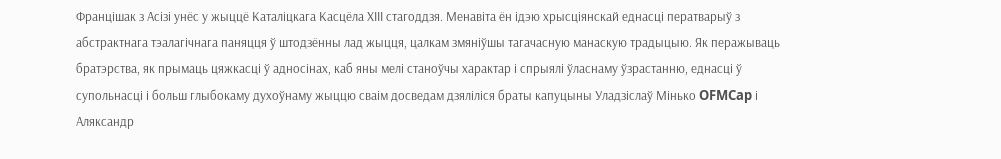Францішак з Асізі унёс у жыццё Каталіцкага Касцёла ХІІІ стагоддзя. Менавіта ён ідэю хрысціянскай еднасці ператварыў з абстрактнага тэалагічнага паняцця ў штодзённы лад жыцця, цалкам змяніўшы тагачасную манаскую традыцыю. Як перажываць братэрства, як прымаць цяжкасці ў адносінах, каб яны мелі станоўчы характар і спрыялі ўласнаму ўзрастанню, еднасці ў супольнасці і больш глыбокаму духоўнаму жыццю сваім досведам дзяліліся браты капуцыны Уладзіслаў Мінько OFMCap і Аляксандр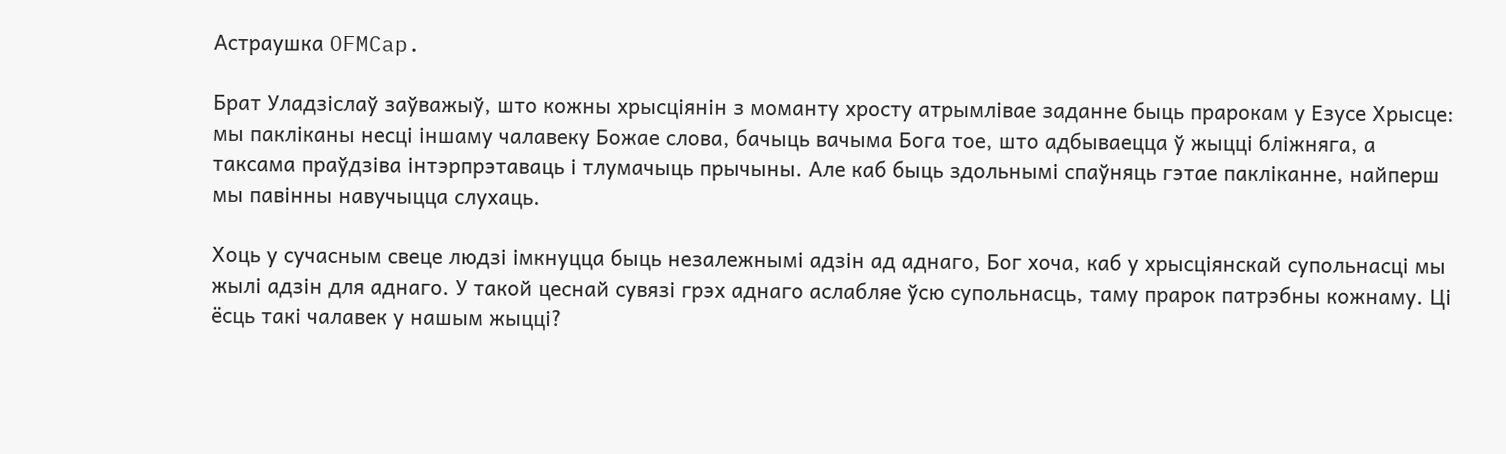Астраушка OFMCap.

Брат Уладзіслаў заўважыў, што кожны хрысціянін з моманту хросту атрымлівае заданне быць прарокам у Езусе Хрысце: мы пакліканы несці іншаму чалавеку Божае слова, бачыць вачыма Бога тое, што адбываецца ў жыцці бліжняга, а таксама праўдзіва інтэрпрэтаваць і тлумачыць прычыны. Але каб быць здольнымі спаўняць гэтае пакліканне, найперш мы павінны навучыцца слухаць.

Хоць у сучасным свеце людзі імкнуцца быць незалежнымі адзін ад аднаго, Бог хоча, каб у хрысціянскай супольнасці мы жылі адзін для аднаго. У такой цеснай сувязі грэх аднаго аслабляе ўсю супольнасць, таму прарок патрэбны кожнаму. Ці ёсць такі чалавек у нашым жыцці?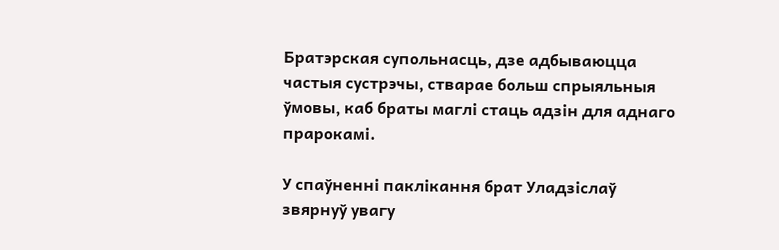Братэрская супольнасць, дзе адбываюцца частыя сустрэчы, стварае больш спрыяльныя ўмовы, каб браты маглі стаць адзін для аднаго прарокамі.

У спаўненні паклікання брат Уладзіслаў звярнуў увагу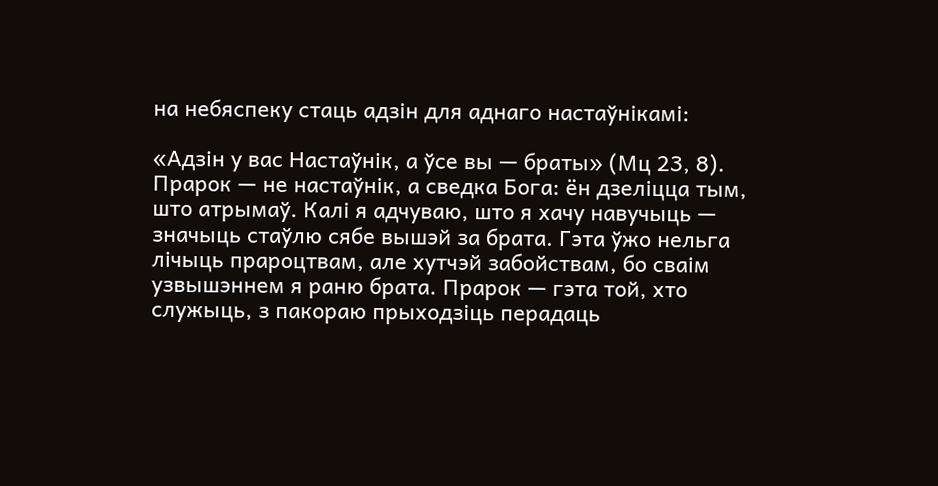на небяспеку стаць адзін для аднаго настаўнікамі:

«Адзін у вас Настаўнік, а ўсе вы — браты» (Мц 23, 8). Прарок — не настаўнік, а сведка Бога: ён дзеліцца тым, што атрымаў. Калі я адчуваю, што я хачу навучыць — значыць стаўлю сябе вышэй за брата. Гэта ўжо нельга лічыць прароцтвам, але хутчэй забойствам, бо сваім узвышэннем я раню брата. Прарок — гэта той, хто служыць, з пакораю прыходзіць перадаць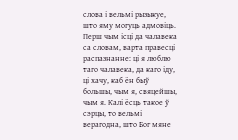слова і вельмі рызыкуе, што яму могуць адмовіць. Перш чым ісці да чалавека са словам, варта правесці распазнанне: ці я люблю таго чалавека, да каго іду, ці хачу, каб ён быў большы, чым я, свяцейшы, чым я. Калі ёсць такое ў сэрцы, то вельмі верагодна, што Бог мяне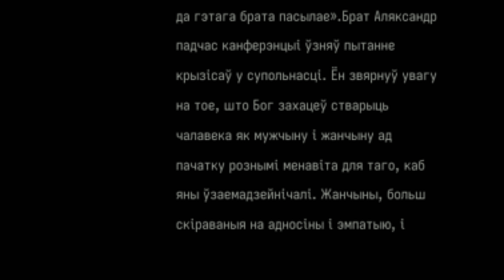да гэтага брата пасылае».Брат Аляксандр падчас канферэнцыі ўзняў пытанне крызісаў у супольнасці. Ён звярнуў увагу на тое, што Бог захацеў стварыць чалавека як мужчыну і жанчыну ад пачатку рознымі менавіта для таго, каб яны ўзаемадзейнічалі. Жанчыны, больш скіраваныя на адносіны і эмпатыю, і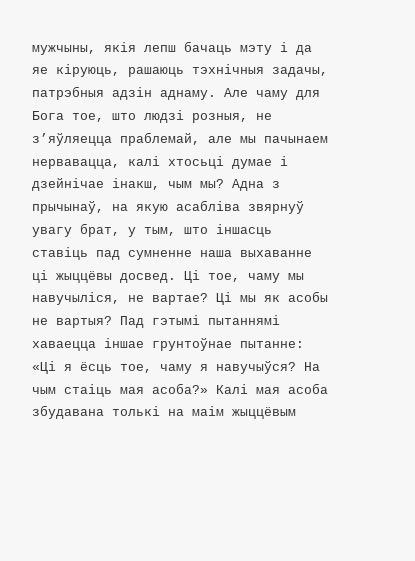мужчыны, якія лепш бачаць мэту і да яе кіруюць, рашаюць тэхнічныя задачы, патрэбныя адзін аднаму. Але чаму для Бога тое, што людзі розныя, не з’яўляецца праблемай, але мы пачынаем нервавацца, калі хтосьці думае і дзейнічае інакш, чым мы? Адна з прычынаў, на якую асабліва звярнуў увагу брат, у тым, што іншасць ставіць пад сумненне наша выхаванне ці жыццёвы досвед. Ці тое, чаму мы навучыліся, не вартае? Ці мы як асобы не вартыя? Пад гэтымі пытаннямі хаваецца іншае грунтоўнае пытанне: «Ці я ёсць тое, чаму я навучыўся? На чым стаіць мая асоба?» Калі мая асоба збудавана толькі на маім жыццёвым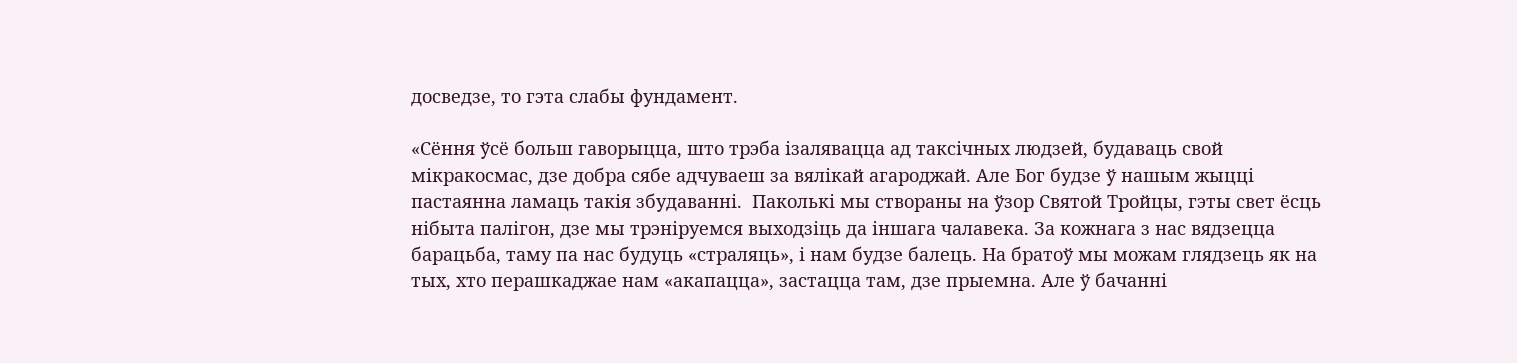досведзе, то гэта слабы фундамент.

«Сёння ўсё больш гаворыцца, што трэба ізалявацца ад таксічных людзей, будаваць свой мікракосмас, дзе добра сябе адчуваеш за вялікай агароджай. Але Бог будзе ў нашым жыцці пастаянна ламаць такія збудаванні.  Паколькі мы створаны на ўзор Святой Тройцы, гэты свет ёсць нібыта палігон, дзе мы трэніруемся выходзіць да іншага чалавека. За кожнага з нас вядзецца барацьба, таму па нас будуць «страляць», і нам будзе балець. На братоў мы можам глядзець як на тых, хто перашкаджае нам «акапацца», застацца там, дзе прыемна. Але ў бачанні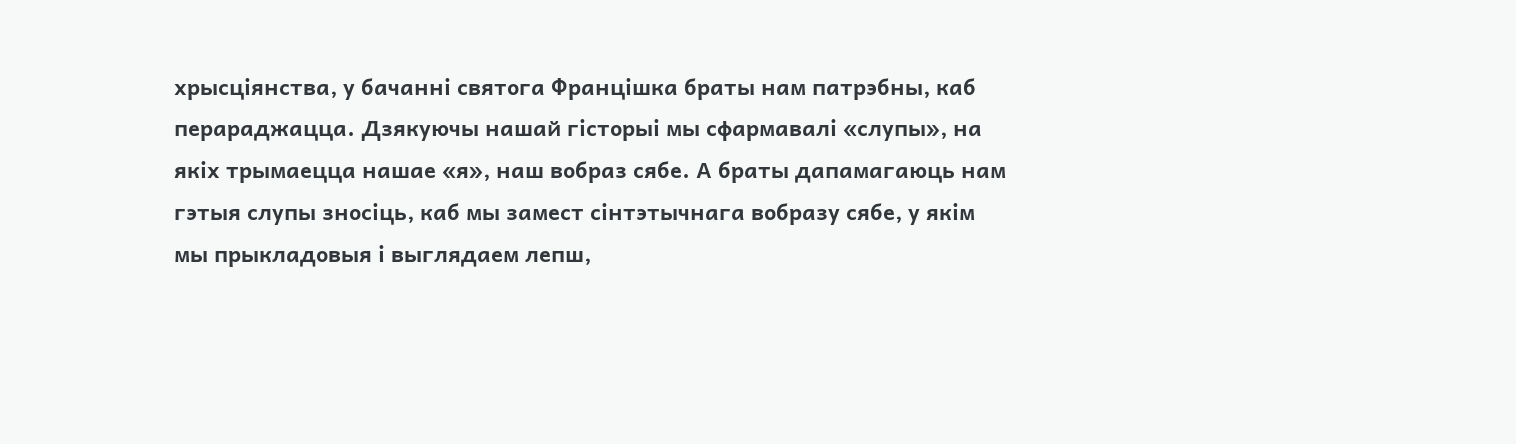хрысціянства, у бачанні святога Францішка браты нам патрэбны, каб перараджацца. Дзякуючы нашай гісторыі мы сфармавалі «слупы», на якіх трымаецца нашае «я», наш вобраз сябе. А браты дапамагаюць нам гэтыя слупы зносіць, каб мы замест сінтэтычнага вобразу сябе, у якім мы прыкладовыя і выглядаем лепш,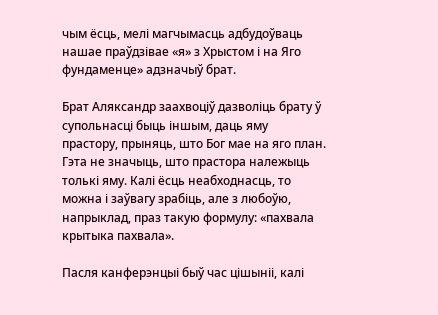чым ёсць, мелі магчымасць адбудоўваць нашае праўдзівае «я» з Хрыстом і на Яго фундаменце» адзначыў брат.

Брат Аляксандр заахвоціў дазволіць брату ў супольнасці быць іншым, даць яму прастору, прыняць, што Бог мае на яго план. Гэта не значыць, што прастора належыць толькі яму. Калі ёсць неабходнасць, то можна і заўвагу зрабіць, але з любоўю, напрыклад, праз такую формулу: «пахвала крытыка пахвала».

Пасля канферэнцыі быў час цішыніі, калі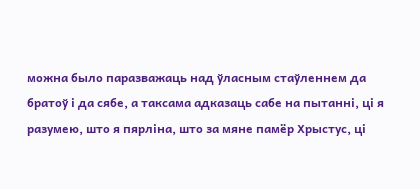можна было паразважаць над ўласным стаўленнем да братоў і да сябе, а таксама адказаць сабе на пытанні, ці я разумею, што я пярліна, што за мяне памёр Хрыстус, ці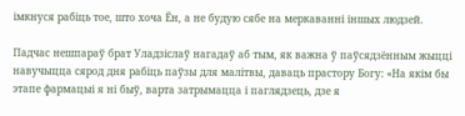імкнуся рабіць тое, што хоча Ён, а не будую сябе на меркаванні іншых людзей.

Падчас нешпараў брат Уладзіслаў нагадаў аб тым, як важна ў паўсядзённым жыцці навучыцца сярод дня рабіць паўзы для малітвы, даваць прастору Богу: «На якім бы этапе фармацыі я ні быў, варта затрымацца і паглядзець, дзе я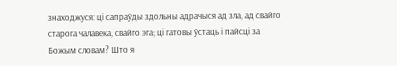знаходжуся: ці сапраўды здольны адрачыся ад зла, ад свайго старога чалавека, свайго эга; ці гатовы ўстаць і пайсці за Божым словам? Што я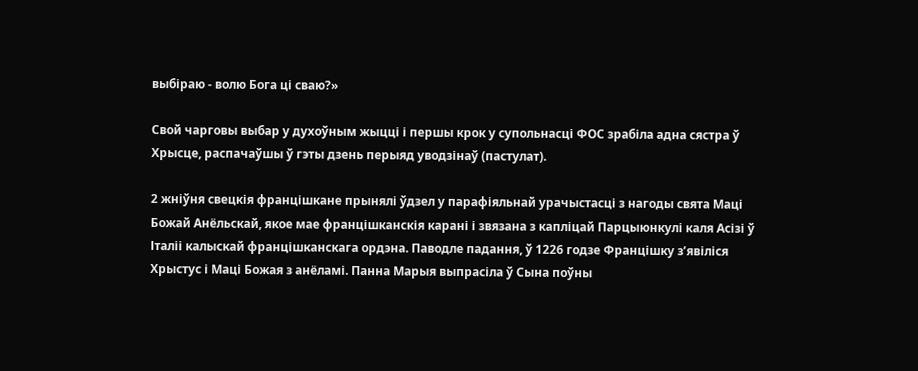выбіраю - волю Бога ці сваю?»

Свой чарговы выбар у духоўным жыцці і першы крок у супольнасці ФОС зрабіла адна сястра ў Хрысце, распачаўшы ў гэты дзень перыяд уводзінаў (пастулат).

2 жніўня свецкія францішкане прынялі ўдзел у парафіяльнай урачыстасці з нагоды свята Маці Божай Анёльскай, якое мае францішканскія карані і звязана з капліцай Парцыюнкулі каля Асізі ў Італіі калыскай францішканскага ордэна. Паводле падання, ў 1226 годзе Францішку з’явіліся Хрыстус і Маці Божая з анёламі. Панна Марыя выпрасіла ў Сына поўны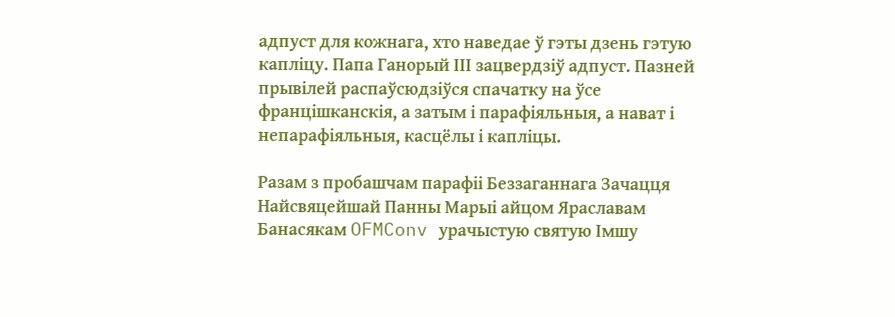адпуст для кожнага, хто наведае ў гэты дзень гэтую капліцу. Папа Ганорый ІІІ зацвердзіў адпуст. Пазней прывілей распаўсюдзіўся спачатку на ўсе францішканскія, а затым і парафіяльныя, а нават і непарафіяльныя, касцёлы і капліцы.

Разам з пробашчам парафіі Беззаганнага Зачацця Найсвяцейшай Панны Марыі айцом Яраславам Банасякам OFMConv урачыстую святую Імшу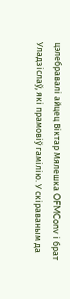цэлебравалі айцец Віктар Мялешка OFMConv і брат Уладзіслаў, які прамовіў гамілію. У скіраваным да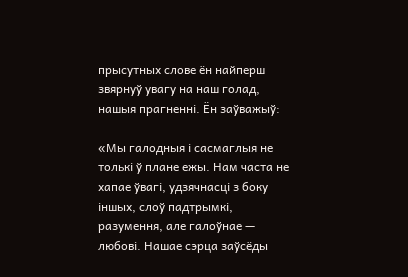прысутных слове ён найперш звярнуў увагу на наш голад, нашыя прагненні. Ён заўважыў:

«Мы галодныя і сасмаглыя не толькі ў плане ежы. Нам часта не хапае ўвагі, удзячнасці з боку іншых, слоў падтрымкі, разумення, але галоўнае — любові. Нашае сэрца заўсёды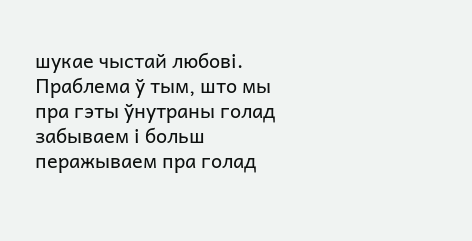шукае чыстай любові. Праблема ў тым, што мы пра гэты ўнутраны голад забываем і больш перажываем пра голад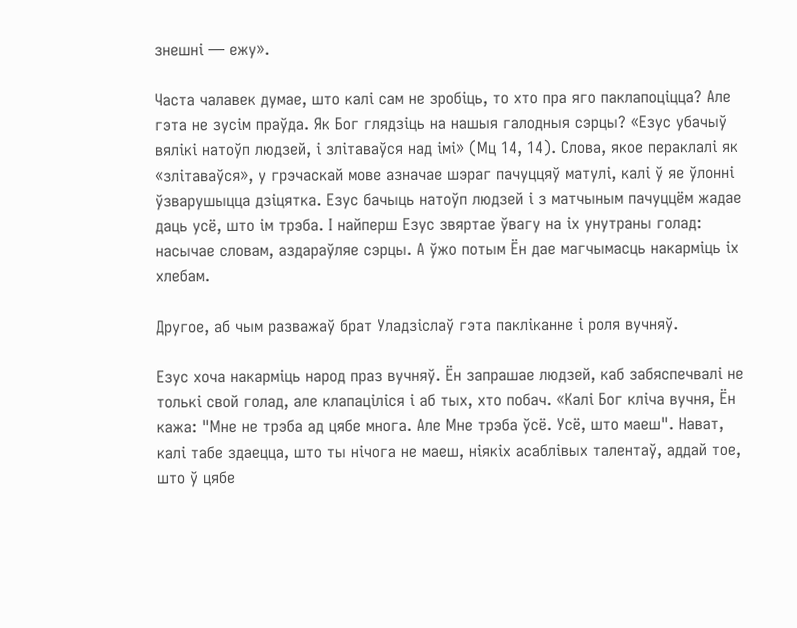знешні — ежу».

Часта чалавек думае, што калі сам не зробіць, то хто пра яго паклапоціцца? Але гэта не зусім праўда. Як Бог глядзіць на нашыя галодныя сэрцы? «Езус убачыў вялікі натоўп людзей, і злітаваўся над імі» (Мц 14, 14). Слова, якое пераклалі як «злітаваўся», у грэчаскай мове азначае шэраг пачуццяў матулі, калі ў яе ўлонні ўзварушыцца дзіцятка. Езус бачыць натоўп людзей і з матчыным пачуццём жадае даць усё, што ім трэба. І найперш Езус звяртае ўвагу на іх унутраны голад: насычае словам, аздараўляе сэрцы. А ўжо потым Ён дае магчымасць накарміць іх хлебам.

Другое, аб чым разважаў брат Уладзіслаў гэта пакліканне і роля вучняў.

Езус хоча накарміць народ праз вучняў. Ён запрашае людзей, каб забяспечвалі не толькі свой голад, але клапаціліся і аб тых, хто побач. «Калі Бог кліча вучня, Ён кажа: "Мне не трэба ад цябе многа. Але Мне трэба ўсё. Усё, што маеш". Нават, калі табе здаецца, што ты нічога не маеш, ніякіх асаблівых талентаў, аддай тое, што ў цябе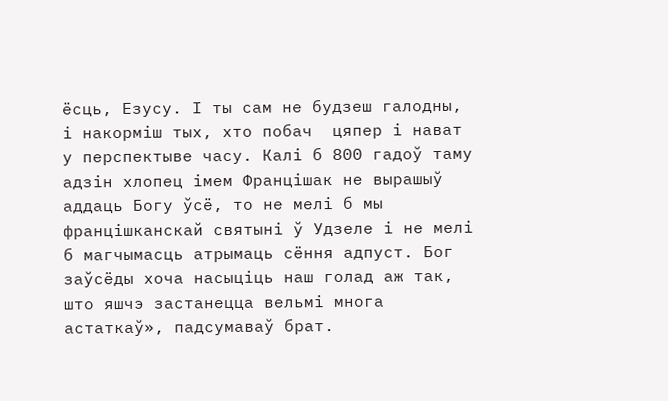ёсць, Езусу. І ты сам не будзеш галодны, і накорміш тых, хто побач  цяпер і нават у перспектыве часу. Калі б 800 гадоў таму адзін хлопец імем Францішак не вырашыў аддаць Богу ўсё, то не мелі б мы францішканскай святыні ў Удзеле і не мелі б магчымасць атрымаць сёння адпуст. Бог заўсёды хоча насыціць наш голад аж так, што яшчэ застанецца вельмі многа астаткаў», падсумаваў брат.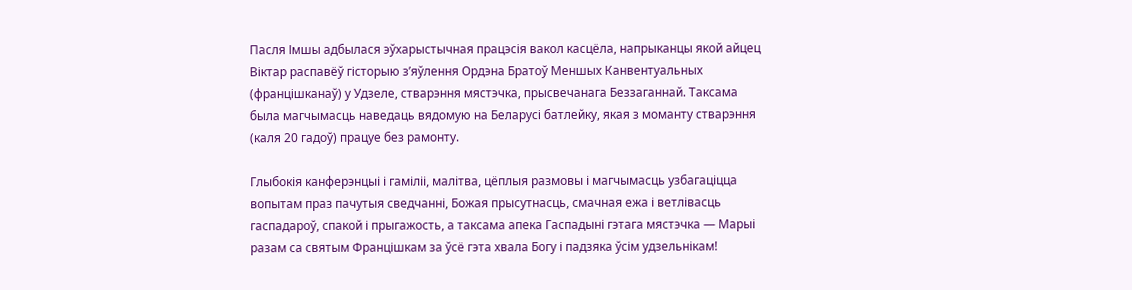Пасля Імшы адбылася эўхарыстычная працэсія вакол касцёла, напрыканцы якой айцец Віктар распавёў гісторыю з’яўлення Ордэна Братоў Меншых Канвентуальных (францішканаў) у Удзеле, стварэння мястэчка, прысвечанага Беззаганнай. Таксама была магчымасць наведаць вядомую на Беларусі батлейку, якая з моманту стварэння (каля 20 гадоў) працуе без рамонту.

Глыбокія канферэнцыі і гаміліі, малітва, цёплыя размовы і магчымасць узбагаціцца вопытам праз пачутыя сведчанні, Божая прысутнасць, смачная ежа і ветлівасць гаспадароў, спакой і прыгажость, а таксама апека Гаспадыні гэтага мястэчка — Марыі  разам са святым Францішкам за ўсё гэта хвала Богу і падзяка ўсім удзельнікам!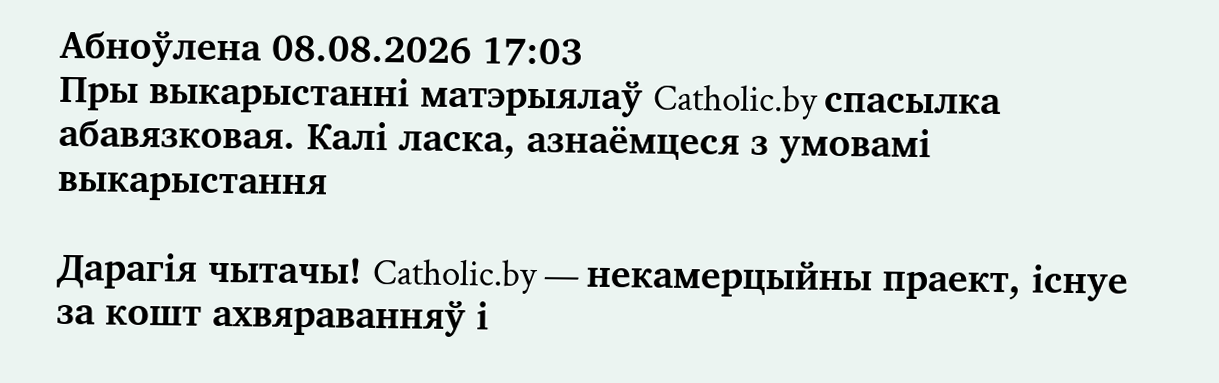Абноўлена 08.08.2026 17:03
Пры выкарыстанні матэрыялаў Catholic.by спасылка абавязковая. Калі ласка, азнаёмцеся з умовамі выкарыстання

Дарагія чытачы! Catholic.by — некамерцыйны праект, існуе за кошт ахвяраванняў і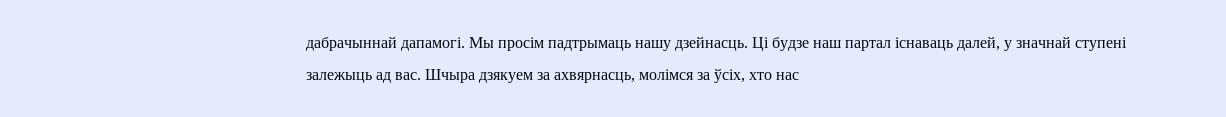дабрачыннай дапамогі. Мы просім падтрымаць нашу дзейнасць. Ці будзе наш партал існаваць далей, у значнай ступені залежыць ад вас. Шчыра дзякуем за ахвярнасць, молімся за ўсіх, хто нас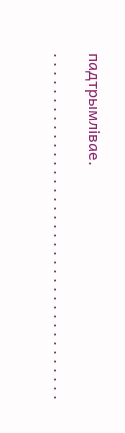падтрымлівае.

. . . . . . . . . . . . . . . . . . . . . . . . . . . . . . . . . . . . . . .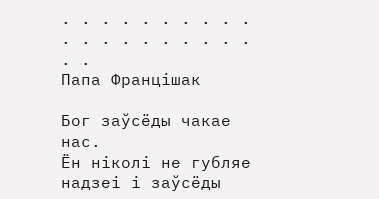. . . . . . . . . . . . . . . . . . . . . .
Папа Францішак

Бог заўсёды чакае нас.
Ён ніколі не губляе надзеі і заўсёды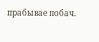прабывае побач.